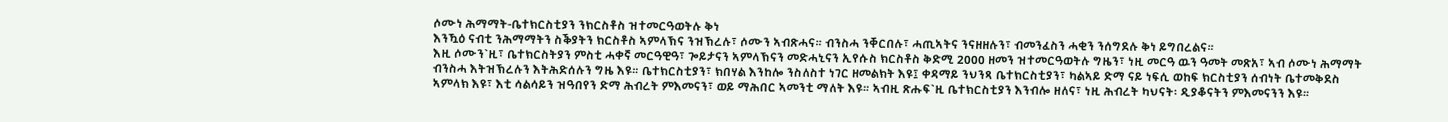ሶሙነ ሕማማት-ቤተክርስቲያን ንክርስቶስ ዝተመርዓወትሉ ቅነ
እንዃዕ ናብቲ ንሕማማትን ስቕያትን ክርስቶስ ኣምላኽና ንዝኽረሉ፣ ሶሙን ኣብጽሓና። ብንስሓ ንቐርበሉ፣ ሓጢኣትና ንናዘዘሉን፣ ብመንፈስን ሓቂን ንሰግደሉ ቅነ ይግበረልና።
እዚ ሶሙን`ዚ፣ ቤተክርስትያን ምስቲ ሓቀኛ መርዓዊዓ፣ ጐይታናን ኣምላኽናን መድሓኒናን ኢየሱስ ክርስቶስ ቅድሚ 2000 ዘመን ዝተመርዓወትሉ ግዜን፣ ነዚ መርዓ ዉን ዓመት መጽአ፣ ኣብ ሶሙነ ሕማማት ብንስሓ እትዝኽረሉን እትሕድሰሉን ግዜ እዩ። ቤተክርስቲያን፣ ክበሃል እንከሎ ንስለስተ ነገር ዘመልክት እዩ፤ ቀዳማይ ንህንጻ ቤተክርስቲያን፣ ካልኣይ ድማ ናይ ነፍሲ ወከፍ ክርስቲያን ሰብነት ቤተመቅደስ ኣምላክ እዩ፣ እቲ ሳልሳይን ዝዓበየን ድማ ሕብረት ምእመናን፣ ወይ ማሕበር ኣመንቲ ማለት እዩ። ኣብዚ ጽሑፍ`ዚ ቤተክርስቲያን እንብሎ ዘለና፣ ነዚ ሕብረት ካህናት፡ ዲያቆናትን ምእመናንን እዩ።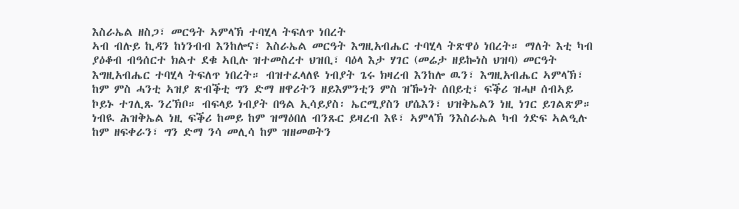እስራኤል ዘስጋ፣ መርዓት ኣምላኽ ተባሂላ ትፍለጥ ነበረት
ኣብ ብሉይ ኪዳን ከነንብብ እንከሎና፣ እስራኤል መርዓት እግዚአብሔር ተባሂላ ትጽዋዕ ነበረት። ማለት እቲ ካብ ያዕቆብ ብዓሰርተ ክልተ ደቁ ኣቢሉ ዝተመስረተ ህዝቢ፣ ባዕላ እታ ሃገር (መሬታ ዘይኰነስ ህዝባ) መርዓት እግዚአብሔር ተባሂላ ትፍለጥ ነበረት። ብዝተፈላለዩ ነብያት ጌሩ ክዛረብ እንከሎ ዉን፣ እግዚአብሔር ኣምላኽ፣ ከም ምስ ሓንቲ ኣዝያ ጽብቕቲ ግን ድማ ዘዋሪትን ዘይእምንቲን ምስ ዝዀነት ሰበይቲ፣ ፍቕሪ ዝሓዞ ሰብኣይ ኮይኑ ተገሊጹ ንረኽቦ። ብፍላይ ነብያት በዓል ኢሳይያስ፡ ኤርሚያስን ሆሴእን፣ ህዝቅኤልን ነዚ ነገር ይገልጽዎ። ነብዪ ሕዝቅኤል ነዚ ፍቕሪ ከመይ ከም ዝማዕበለ ብንጹር ይዛረብ እዩ፣ ኣምላኽ ንእስራኤል ካብ ጎድፍ ኣልዒሉ ከም ዘፍቀራን፣ ግን ድማ ንሳ መሊሳ ከም ዝዘመወትን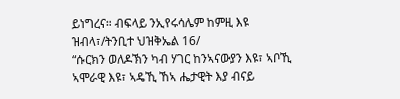ይነግረና። ብፍላይ ንኢየሩሳሌም ከምዚ እዩ ዝብላ፣/ትንቢተ ህዝቅኤል 16/
“ሱርክን ወለዶኽን ካብ ሃገር ከንኣናውያን እዩ፣ ኣቦኺ ኣሞራዊ እዩ፣ ኣዴኺ ኸኣ ሔታዊት እያ ብናይ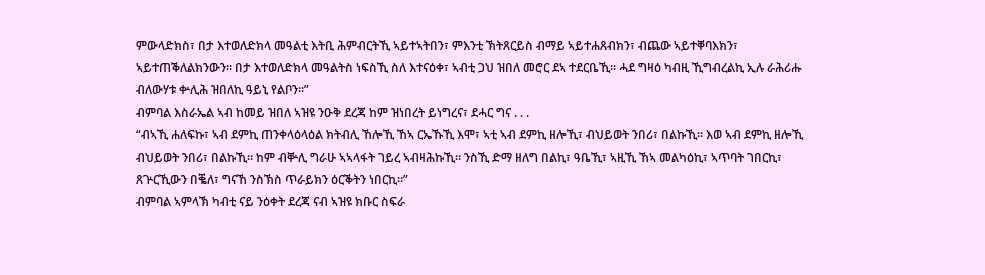ምውላድክስ፣ በታ እተወለድክላ መዓልቲ እትቢ ሕምብርትኺ ኣይተኣትበን፣ ምእንቲ ኽትጸርይስ ብማይ ኣይተሐጸብክን፣ ብጨው ኣይተቐባእክን፣ ኣይተጠቕለልክንውን። በታ እተወለድክላ መዓልትስ ነፍስኺ ስለ እተናዕቀ፣ ኣብቲ ጋህ ዝበለ መሮር ደኣ ተደርቤኺ። ሓደ ግዛዕ ካብዚ ኺግብረልኪ ኢሉ ራሕሪሑ ብለውሃቱ ቍሊሕ ዝበለኪ ዓይኒ የልቦን።”
ብምባል እስራኤል ኣብ ከመይ ዝበለ ኣዝዩ ንዑቅ ደረጃ ከም ዝነበረት ይነግረና፣ ደሓር ግና . . .
“ብኣኺ ሐለፍኩ፣ ኣብ ደምኪ ጠንቀላዕላዕል ክትብሊ ኸሎኺ ኸኣ ርኤኹኺ እሞ፣ ኣቲ ኣብ ደምኪ ዘሎኺ፣ ብህይወት ንበሪ፣ በልኩኺ። እወ ኣብ ደምኪ ዘሎኺ ብህይወት ንበሪ፣ በልኩኺ። ከም ብቝሊ ግራሁ ኣኣላፋት ገይረ ኣብዛሕኩኺ። ንስኺ ድማ ዘለግ በልኪ፣ ዓቤኺ፣ ኣዚኺ ኸኣ መልካዕኪ፣ ኣጥባት ገበርኪ፣ ጸጕርኺውን በቘለ፣ ግናኸ ንስኽስ ጥራይክን ዕርቕትን ነበርኪ።”
ብምባል ኣምላኽ ካብቲ ናይ ንዕቀት ደረጃ ናብ ኣዝዩ ክቡር ስፍራ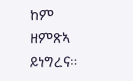ከም ዘምጽኣ ይነግረና።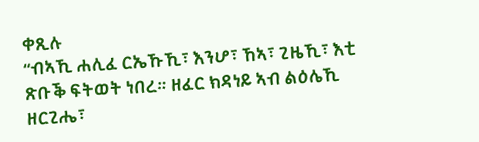ቀጺሉ
“ብኣኺ ሐሊፈ ርኤኹኺ፣ እንሆ፣ ኸኣ፣ ጊዜኺ፣ እቲ ጽቡቕ ፍትወት ነበረ። ዘፈር ክዳነይ ኣብ ልዕሌኺ ዘርጊሔ፣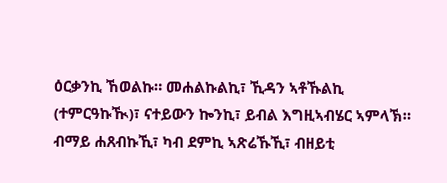ዕርቃንኪ ኸወልኩ። መሐልኩልኪ፣ ኺዳን ኣቶኹልኪ (ተምርዓኩዂ)፣ ናተይውን ኰንኪ፣ ይብል እግዚኣብሄር ኣምላኽ። ብማይ ሐጸብኩኺ፣ ካብ ደምኪ ኣጽሬኹኺ፣ ብዘይቲ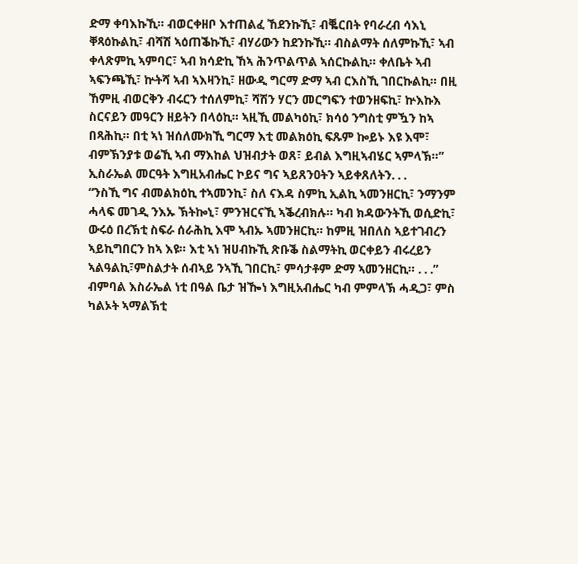ድማ ቀባእኩኺ። ብወርቀዘቦ እተጠልፈ ኸደንኩኺ፣ ብቘርበት የባራረብ ሳእኒ ቐጻዕኩልኪ፣ ብሻሽ ኣዕጠቕኩኺ፣ ብሃሪውን ከደንኩኺ። ብስልማት ሰለምኩኺ፣ ኣብ ቀላጽምኪ ኣምባር፣ ኣብ ክሳድኪ ኸኣ ሕንጥልጥል ኣሰርኩልኪ። ቀለቤት ኣብ ኣፍንጫኺ፣ ኵትሻ ኣብ ኣእዛንኪ፣ ዘውዲ ግርማ ድማ ኣብ ርእስኺ ገበርኩልኪ። በዚ ኸምዚ ብወርቅን ብሩርን ተሰለምኪ፣ ሻሽን ሃርን መርግፍን ተወንዘፍኪ፣ ኵእኩእ ስርናይን መዓርን ዘይትን በላዕኪ። ኣዚኺ መልካዕኪ፣ ክሳዕ ንግስቲ ምዃን ከኣ በጻሕኪ። በቲ ኣነ ዝሰለሙክኺ ግርማ እቲ መልክዕኪ ፍጹም ኰይኑ እዩ እሞ፣ ብምኽንያቱ ወሬኺ ኣብ ማእከል ህዝብታት ወጸ፣ ይብል እግዚኣብሄር ኣምላኽ።”
ኢስራኤል መርዓት እግዚአብሔር ኮይና ግና ኣይጸንዐትን ኣይቀጸለትን. . .
“ንስኺ ግና ብመልክዕኪ ተኣመንኪ፣ ስለ ናእዳ ስምኪ ኢልኪ ኣመንዘርኪ፣ ንማንም ሓላፍ መገዲ ንእኡ ኽትኰኒ፣ ምንዝርናኺ ኣቕረብክሉ። ካብ ክዳውንትኺ ወሲድኪ፣ ውሩዕ በረኽቲ ስፍራ ሰራሕኪ እሞ ኣብኡ ኣመንዘርኪ። ከምዚ ዝበለስ ኣይተገብረን ኣይኪግበርን ከኣ እዩ። እቲ ኣነ ዝሀብኩኺ ጽቡቕ ስልማትኪ ወርቀይን ብሩረይን ኣልዓልኪ፣ምስልታት ሰብኣይ ንኣኺ ገበርኪ፣ ምሳታቶም ድማ ኣመንዘርኪ። . . .”
ብምባል እስራኤል ነቲ በዓል ቤታ ዝዀነ እግዚአብሔር ካብ ምምላኽ ሓዲጋ፣ ምስ ካልኦት ኣማልኽቲ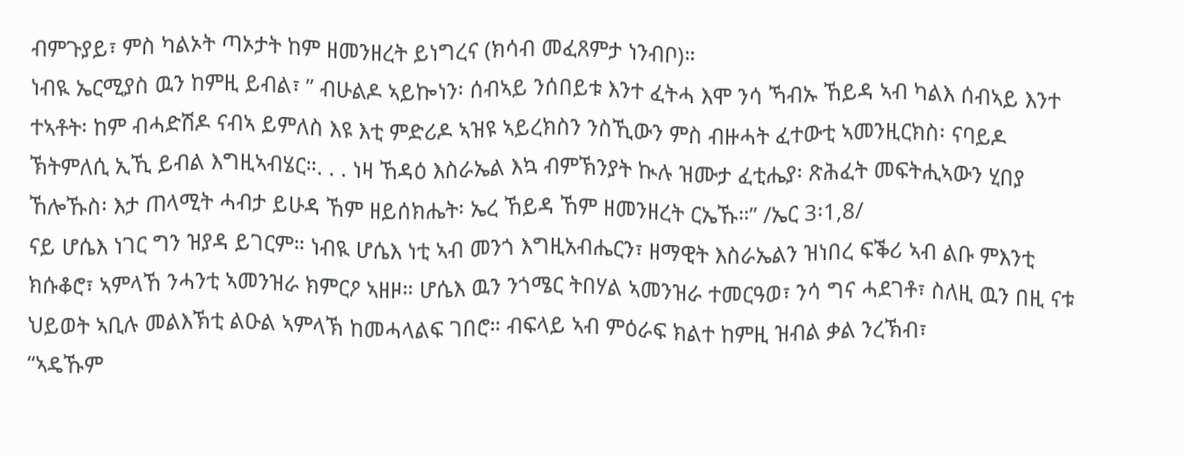ብምጉያይ፣ ምስ ካልኦት ጣኦታት ከም ዘመንዘረት ይነግረና (ክሳብ መፈጸምታ ነንብቦ)።
ነብዪ ኤርሚያስ ዉን ከምዚ ይብል፣ ” ብሁልዶ ኣይኰነን፡ ሰብኣይ ንሰበይቱ እንተ ፈትሓ እሞ ንሳ ኻብኡ ኸይዳ ኣብ ካልእ ሰብኣይ እንተ ተኣቶት፡ ከም ብሓድሽዶ ናብኣ ይምለስ እዩ እቲ ምድሪዶ ኣዝዩ ኣይረክስን ንስኺውን ምስ ብዙሓት ፈተውቲ ኣመንዚርክስ፡ ናባይዶ ኽትምለሲ ኢኺ ይብል እግዚኣብሄር።. . . ነዛ ኸዳዕ እስራኤል እኳ ብምኽንያት ኲሉ ዝሙታ ፈቲሔያ፡ ጽሕፈት መፍትሒኣውን ሂበያ ኸሎኹስ፡ እታ ጠላሚት ሓብታ ይሁዳ ኸም ዘይሰክሔት፡ ኤረ ኸይዳ ኸም ዘመንዘረት ርኤኹ።” /ኤር 3፡1,8/
ናይ ሆሴእ ነገር ግን ዝያዳ ይገርም። ነብዪ ሆሴእ ነቲ ኣብ መንጎ እግዚአብሔርን፣ ዘማዊት እስራኤልን ዝነበረ ፍቕሪ ኣብ ልቡ ምእንቲ ክሱቆሮ፣ ኣምላኸ ንሓንቲ ኣመንዝራ ክምርዖ ኣዘዞ። ሆሴእ ዉን ንጎሜር ትበሃል ኣመንዝራ ተመርዓወ፣ ንሳ ግና ሓደገቶ፣ ስለዚ ዉን በዚ ናቱ ህይወት ኣቢሉ መልእኽቲ ልዑል ኣምላኽ ከመሓላልፍ ገበሮ። ብፍላይ ኣብ ምዕራፍ ክልተ ከምዚ ዝብል ቃል ንረኽብ፣
“ኣዴኹም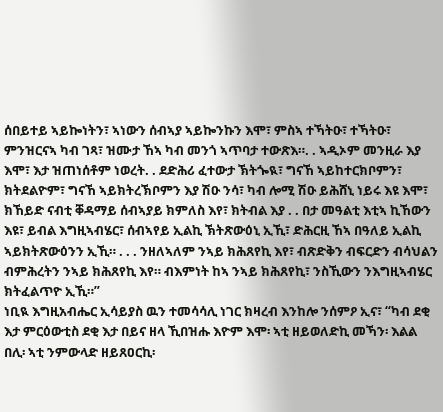ሰበይተይ ኣይኰነትን፣ ኣነውን ሰብኣያ ኣይኰንኩን እሞ፣ ምስኣ ተኻትዑ፣ ተኻትዑ፣ ምንዝርናኣ ካብ ገጻ፣ ዝሙታ ኸኣ ካብ መንጎ ኣጥባታ ተውጽእ።. . ኣዲኦም መንዚራ እያ እሞ፣ እታ ዝጠነሰቶም ነወረት. . ደድሕሪ ፈተውታ ኽትጐዪ፣ ግናኸ ኣይከተርክቦምን፣ ክትደልዮም፣ ግናኸ ኣይክትረኽቦምን እያ ሽዑ ንሳ፣ ካብ ሎሚ ሽዑ ይሕሸኒ ነይሩ እዩ እሞ፣ ክኸይድ ናብቲ ቐዳማይ ሰብኣያይ ክምለስ እየ፣ ክትብል እያ . . በታ መዓልቲ እቲኣ ኪኸውን እዩ፣ ይብል እግዚኣብሄር፣ ሰብኣየይ ኢልኪ ኽትጽውዕኒ ኢኺ፣ ድሕርዚ ኸኣ በዓለይ ኢልኪ ኣይክትጽውዕንን ኢኺ። . . . ንዘለኣለም ንኣይ ክሕጸየኪ እየ፣ ብጽድቅን ብፍርድን ብሳህልን ብምሕረትን ንኣይ ክሕጸየኪ እየ። ብእምነት ከኣ ንኣይ ክሕጸየኪ፣ ንስኺውን ንእግዚኣብሄር ክትፈልጥዮ ኢኺ።”
ነቢዪ እግዚአብሔር ኢሳይያስ ዉን ተመሳሳሊ ነገር ክዛረብ እንከሎ ንሰምዖ ኢና፣ “ካብ ደቂ እታ ምርዕውቲስ ደቂ እታ በይና ዘላ ኺበዝሑ እዮም እሞ፡ ኣቲ ዘይወለድኪ መኻን፡ እልል በሊ፡ ኣቲ ንምውላድ ዘይጸዐርኪ፡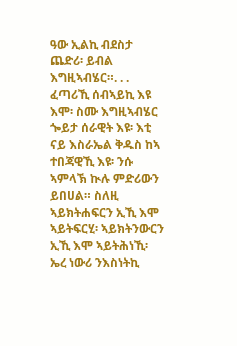ዓው ኢልኪ ብደስታ ጨድሪ፡ ይብል እግዚኣብሄር።. . . ፈጣሪኺ ሰብኣይኪ እዩ እሞ፡ ስሙ እግዚኣብሄር ጐይታ ሰራዊት እዩ፡ እቲ ናይ እስራኤል ቅዱስ ከኣ ተበጃዊኺ እዩ፡ ንሱ ኣምላኽ ኲሉ ምድሪውን ይበሀል። ስለዚ ኣይክትሐፍርን ኢኺ እሞ ኣይትፍርሂ፡ ኣይክትንውርን ኢኺ እሞ ኣይትሕነኺ፡ ኤረ ነውሪ ንእስነትኪ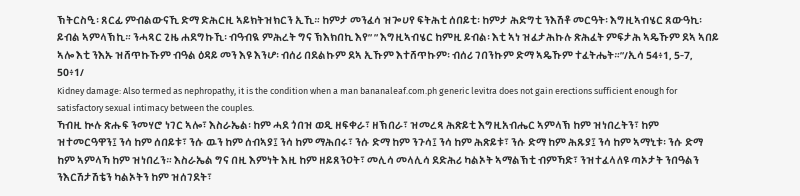ኽትርስዒ፡ ጸርፊ ምብልውናኺ ድማ ድሕርዚ ኣይክትዝክርን ኢኺ። ከምታ መንፈሳ ዝጐሀየ ፍትሕቲ ሰበይቲ፡ ከምታ ሕድግቲ ንእሽቶ መርዓት፡ እግዚኣብሄር ጸውዓኪ፡ ይብል ኣምላኽኪ። ንሓጻር ጊዜ ሐደግኩኺ፡ ብዓብዪ ምሕረት ግና ኽእክበኪ እየ” ” እግዚኣብሄር ከምዚ ይብል፡ እቲ ኣነ ዝፈታሕኩሉ ጽሕፈት ምፍታሕ ኣዴኹም ደኣ ኣበይ ኣሎ እቲ ንእኡ ዝሸጥኩኹም ብዓል ዕዳይ መን እዩ እንሆ፡ ብሰሪ በደልኩም ደኣ ኢኹም እተሸጥኩም፡ ብሰሪ ገበንኩም ድማ ኣዴኹም ተፈትሔት።”/ኢሳ 54፥1, 5-7, 50፥1/
Kidney damage: Also termed as nephropathy, it is the condition when a man bananaleaf.com.ph generic levitra does not gain erections sufficient enough for satisfactory sexual intimacy between the couples.
ኻብዚ ኲሉ ጽሑፍ ንመሃሮ ነገር ኣሎ፣ እስራኤል፡ ከም ሓደ ጎበዝ ወዲ ዘፍቀራ፣ ዘኽበራ፣ ዝመረጻ ሕጽይቲ እግዚአብሔር ኣምላኽ ከም ዝነበረትን፣ ከም ዝተመርዓዋን፤ ንሳ ከም ሰበይቱ፣ ንሱ ዉን ከም ሰብኣያ፤ ንሳ ከም ማሕበሩ፣ ንሱ ድማ ከም ንጉሳ፤ ንሳ ከም ሕጽይቱ፣ ንሱ ድማ ከም ሕጹያ፤ ንሳ ከም ኣማኒቱ፡ ንሱ ድማ ከም ኣምላኻ ከም ዝነበረን። እስራኤል ግና በዚ እምነት እዚ ከም ዘይጸንዐት፣ መሊሳ መላሊሳ ደድሕሪ ካልኦት ኣማልኽቲ ብምኻድ፣ ንዝተፈላለዩ ጣኦታት ንበዓልን ንእርሽታሽቴን ካልኦትን ከም ዝሰገደት፣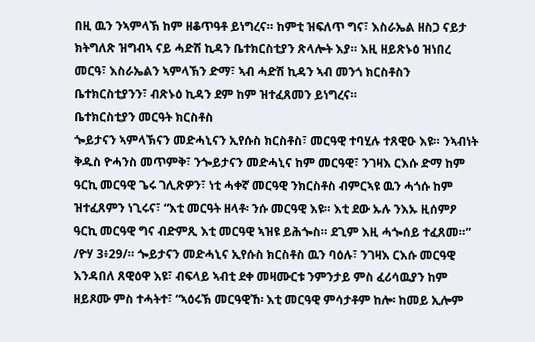በዚ ዉን ንኣምላኽ ከም ዘቆጥዓቶ ይነግረና። ከምቲ ዝፍለጥ ግና፣ እስራኤል ዘስጋ ናይታ ክትግለጽ ዝግብኣ ናይ ሓድሽ ኪዳን ቤተክርስቲያን ጽላሎት እያ። እዚ ዘይጽኑዕ ዝነበረ መርዓ፣ እስራኤልን ኣምላኽን ድማ፣ ኣብ ሓድሽ ኪዳን ኣብ መንጎ ክርስቶስን ቤተክርስቲያንን፣ ብጽኑዕ ኪዳን ደም ከም ዝተፈጸመን ይነግረና።
ቤተክርስቲያን መርዓት ክርስቶስ
ጐይታናን ኣምላኽናን መድሓኒናን ኢየሱስ ክርስቶስ፣ መርዓዊ ተባሂሉ ተጸዊዑ እዩ። ንኣብነት ቅዱስ ዮሓንስ መጥምቅ፣ ንጐይታናን መድሓኒና ከም መርዓዊ፣ ንገዛእ ርእሱ ድማ ከም ዓርኪ መርዓዊ ጌሩ ገሊጽዎን፣ ነቲ ሓቀኛ መርዓዊ ንክርስቶስ ብምርኣዩ ዉን ሓጎሱ ከም ዝተፈጸምን ነጊሩና፣ “እቲ መርዓት ዘላቶ፡ ንሱ መርዓዊ እዩ። እቲ ደው ኡሉ ንእኡ ዚሰምዖ ዓርኪ መርዓዊ ግና ብድምጺ እቲ መርዓዊ ኣዝዩ ይሕጐስ። ደጊም እዚ ሓጐሰይ ተፈጸመ።” /ዮሃ 3፥29/። ጐይታናን መድሓኒና ኢየሱስ ክርስቶስ ዉን ባዕሉ፣ ንገዛእ ርእሱ መርዓዊ እንዳበለ ጸዊዕዋ እዩ፣ ብፍላይ ኣብቲ ደቀ መዛሙርቱ ንምንታይ ምስ ፈሪሳዉያን ከም ዘይጾሙ ምስ ተሓትተ፣ “ኣዕሩኽ መርዓዊኸ፡ እቲ መርዓዊ ምሳታቶም ከሎ፡ ከመይ ኢሎም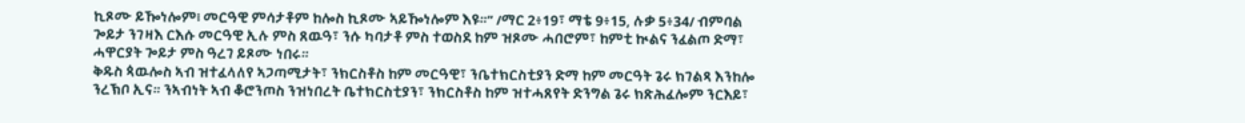ኪጾሙ ይዀነሎም፧ መርዓዊ ምሳታቶም ከሎስ ኪጾሙ ኣይዀነሎም እዩ።” /ማር 2፥19፣ ማቴ 9፥15, ሉቃ 5፥34/ ብምባል ጐይታ ንገዛእ ርእሱ መርዓዊ ኢሉ ምስ ጸዉዓ፣ ንሱ ካባታቶ ምስ ተወስደ ከም ዝጾሙ ሓበሮም፣ ከምቲ ኲልና ንፈልጦ ድማ፣ ሓዋርያት ጐይታ ምስ ዓረገ ይጾሙ ነበሩ።
ቅዱስ ጳዉሎስ ኣብ ዝተፈላለየ ኣጋጣሚታት፣ ንክርስቶስ ከም መርዓዊ፣ ንቤተክርስቲያን ድማ ከም መርዓት ጌሩ ክገልጻ እንከሎ ንረኽቦ ኢና። ንኣብነት ኣብ ቆሮንጦስ ንዝነበረት ቤተክርስቲያን፣ ንክርስቶስ ከም ዝተሓጸየት ድንግል ጌሩ ክጽሕፈሎም ንርእይ፣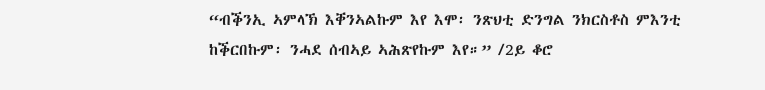“ብቕንኢ ኣምላኽ እቐንኣልኩም እየ እሞ፡ ንጽህቲ ድንግል ንክርስቶስ ምእንቲ ከቕርበኩም፡ ንሓደ ሰብኣይ ኣሕጽየኩም እየ።” /2ይ ቆሮ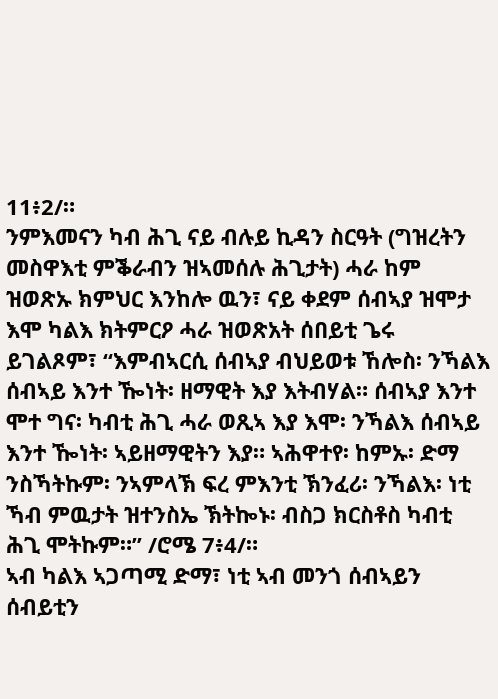11፥2/።
ንምእመናን ካብ ሕጊ ናይ ብሉይ ኪዳን ስርዓት (ግዝረትን መስዋእቲ ምቕራብን ዝኣመሰሉ ሕጊታት) ሓራ ከም ዝወጽኡ ክምህር እንከሎ ዉን፣ ናይ ቀደም ሰብኣያ ዝሞታ እሞ ካልእ ክትምርዖ ሓራ ዝወጽአት ሰበይቲ ጌሩ ይገልጾም፣ “እምብኣርሲ ሰብኣያ ብህይወቱ ኸሎስ፡ ንኻልእ ሰብኣይ እንተ ዀነት፡ ዘማዊት እያ እትብሃል። ሰብኣያ እንተ ሞተ ግና፡ ካብቲ ሕጊ ሓራ ወጺኣ እያ እሞ፡ ንኻልእ ሰብኣይ እንተ ዀነት፡ ኣይዘማዊትን እያ። ኣሕዋተየ፡ ከምኡ፡ ድማ ንስኻትኩም፡ ንኣምላኽ ፍረ ምእንቲ ኽንፈሪ፡ ንኻልእ፡ ነቲ ኻብ ምዉታት ዝተንስኤ ኽትኰኑ፡ ብስጋ ክርስቶስ ካብቲ ሕጊ ሞትኩም።” /ሮሜ 7፥4/።
ኣብ ካልእ ኣጋጣሚ ድማ፣ ነቲ ኣብ መንጎ ሰብኣይን ሰብይቲን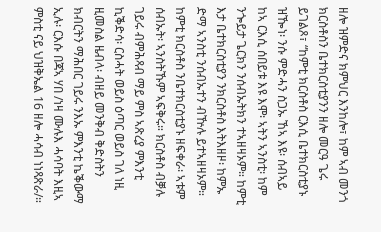ዘሎ ዝምድና ክምህር እንከሎ፣ ከም ኣብ መንጎ ክርስቶስን ቤተክርስቲያንን ዘሎ መርዓ ጌሩ ይገልጾ፣ “ከምቲ ክርስቶስ ርእሲ ቤተክርስቲያኑ ዝዀነ፡ ንሱ ምድሓን ስጋኡ ኸኣ እዩ፡ ሰብኣይ ከኣ ርእሲ ሰበይቱ እዩ እሞ፡ ኣትን ኣንስቲ፡ ከም ንጐይታ ጌርክን ንሰብኡትክን ተኣዘዛኦም። ከምቲ እታ ቤተክርስቲያን ንክርስቶስ እትእዘዞ፡ ከምኡ ድማ ኣንስቲ ንሰብኡተን ብዅሉ ይተኣዘዛኦም። ከምቲ ክርስቶስ ንቤተክርስቲያኑ ዘፍቀራ፡ ኣቱም ሰብኡት፡ ኣንስትኹም ኣፍቅሩ። ክርስቶስ ብቓሉ ገይሩ ብምሕጻብ ማይ ምስ ኣጽረያ ምእንቲ ኪቕድሳ፡ ርስሓት ወይስ ዕጣር ወይስ ገለ ነዚ ዚመስል ዜብላ፡ ብዘይ መንቅብ ቅድስትን ክብርትን ማሕበር ገይሩ ንእኡ ምእንቲ ኬቕውማ ኢሉ፡ ርእሱ በጃኣ ሃበ /ነዛ ሙሉእ ሓሳባት እዚኣ ምስቲ ናይ ህዝቅኤል 16 ዘሎ ሓሳብ ነነጻጽራ/።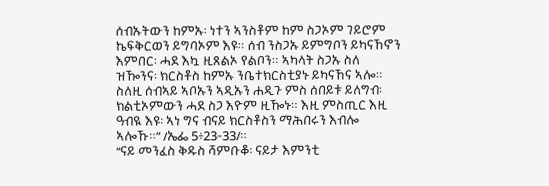ሰብኡትውን ከምኡ፡ ነተን ኣንስቶም ከም ስጋኦም ገይሮም ኬፍቅርወን ይግባኦም እዩ። ሰብ ንስጋኡ ይምግቦን ይካናኸኖን እምበር፡ ሓደ እኳ ዚጸልኦ የልቦን። ኣካላት ስጋኡ ስለ ዝዀንና፡ ክርስቶስ ከምኡ ንቤተክርስቲያኑ ይካናኸና ኣሎ። ስለዚ ሰብኣይ ኣቦኡን ኣዲኡን ሐዲጉ ምስ ሰበይቱ ይለግብ፡ ክልቲኦምውን ሓደ ስጋ እዮም ዚዀኑ። እዚ ምስጢር እዚ ዓብዪ እዩ፡ ኣነ ግና ብናይ ክርስቶስን ማሕበሩን እብሎ ኣሎኹ።” /ኤፌ 5፥23-33/።
“ናይ መንፈስ ቅዱስ ሻምቡቆ፡ ናይታ እምንቲ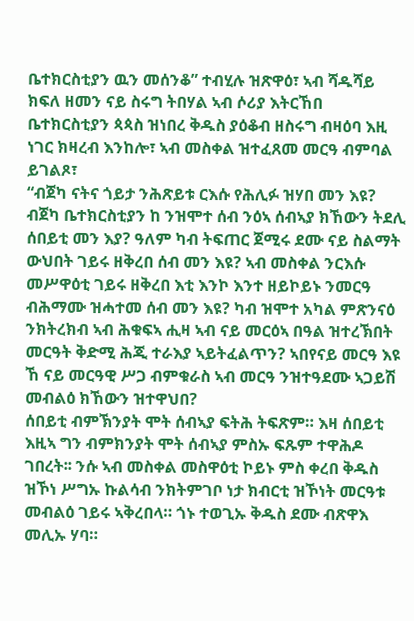ቤተክርስቲያን ዉን መሰንቆ” ተብሂሉ ዝጽዋዕ፣ ኣብ ሻዱሻይ ክፍለ ዘመን ናይ ስሩግ ትበሃል ኣብ ሶሪያ እትርኸበ ቤተክርስቲያን ጳጳስ ዝነበረ ቅዱስ ያዕቆብ ዘስሩግ ብዛዕባ እዚ ነገር ክዛረብ እንከሎ፣ ኣብ መስቀል ዝተፈጸመ መርዓ ብምባል ይገልጾ፣
“ብጀካ ናትና ጎይታ ንሕጽይቱ ርእሱ የሕሊፉ ዝሃበ መን እዩ? ብጀካ ቤተክርስቲያን ከ ንዝሞተ ሰብ ንዕኣ ሰብኣያ ክኸውን ትደሊ ሰበይቲ መን እያ? ዓለም ካብ ትፍጠር ጀሚሩ ደሙ ናይ ስልማት ውህበት ገይሩ ዘቅረበ ሰብ መን እዩ? ኣብ መስቀል ንርእሱ መሥዋዕቲ ገይሩ ዘቅረበ እቲ እንኮ እንተ ዘይኮይኑ ንመርዓ ብሕማሙ ዝሓተመ ሰብ መን እዩ? ካብ ዝሞተ አካል ምጽንናዕ ንክትረክብ ኣብ ሕቁፍኣ ሒዛ ኣብ ናይ መርዕኣ በዓል ዝተረኽበት መርዓት ቅድሚ ሕጂ ተራእያ ኣይትፈልጥን? ኣበየናይ መርዓ እዩ ኸ ናይ መርዓዊ ሥጋ ብምቁራስ ኣብ መርዓ ንዝተዓደሙ ኣጋይሽ መብልዕ ክኸውን ዝተዋህበ?
ሰበይቲ ብምኽንያት ሞት ሰብኣያ ፍትሕ ትፍጽም። እዛ ሰበይቲ እዚኣ ግን ብምክንያት ሞት ሰብኣያ ምስኡ ፍጹም ተዋሕዶ ገበረት፡፡ ንሱ ኣብ መስቀል መስዋዕቲ ኮይኑ ምስ ቀረበ ቅዱስ ዝኾነ ሥግኡ ኩልሳብ ንክትምገቦ ነታ ክብርቲ ዝኾነት መርዓቱ መብልዕ ገይሩ ኣቅረበላ። ጎኑ ተወጊኡ ቅዱስ ደሙ ብጽዋእ መሊኡ ሃባ።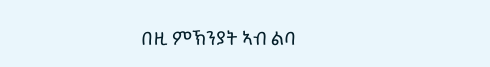በዚ ምኽንያት ኣብ ልባ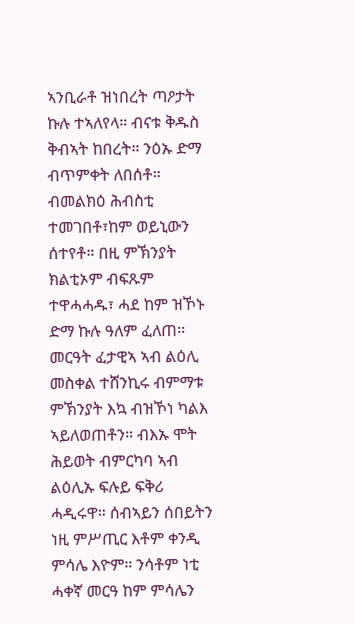ኣንቢራቶ ዝነበረት ጣዖታት ኩሉ ተኣለየላ። ብናቱ ቅዱስ ቅብኣት ከበረት። ንዕኡ ድማ ብጥምቀት ለበሰቶ። ብመልክዕ ሕብስቲ ተመገበቶ፣ከም ወይኒውን ሰተየቶ። በዚ ምኽንያት ክልቲኦም ብፍጹም ተዋሓሓዱ፣ ሓደ ከም ዝኾኑ ድማ ኩሉ ዓለም ፈለጠ።
መርዓት ፈታዊኣ ኣብ ልዕሊ መስቀል ተሸንኪሩ ብምማቱ ምኽንያት እኳ ብዝኾነ ካልእ ኣይለወጠቶን። ብእኡ ሞት ሕይወት ብምርካባ ኣብ ልዕሊኡ ፍሉይ ፍቅሪ ሓዲሩዋ። ሰብኣይን ሰበይትን ነዚ ምሥጢር እቶም ቀንዲ ምሳሌ እዮም። ንሳቶም ነቲ ሓቀኛ መርዓ ከም ምሳሌን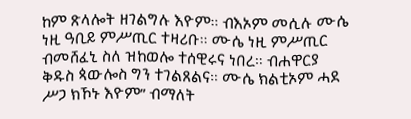ከም ጽላሎት ዘገልግሉ እዮም። ብእኦም መሲሉ ሙሴ ነዚ ዓቢይ ምሥጢር ተዛሪቡ። ሙሴ ነዚ ምሥጢር ብመሸፈኒ ስለ ዝከወሎ ተሰዊሩና ነበረ። ብሐዋርያ ቅዱስ ጳውሎስ ግን ተገልጸልና። ሙሴ ክልቲኦም ሓደ ሥጋ ክኾኑ እዮም” ብማለት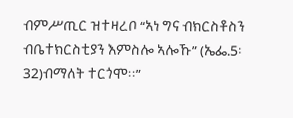ብምሥጢር ዝተዛረቦ “ኣነ ግና ብክርስቶስን ብቤተክርስቲያን እምስሎ ኣሎኹ” (ኤፌ.5፡32)ብማለት ተርጎሞ፡፡”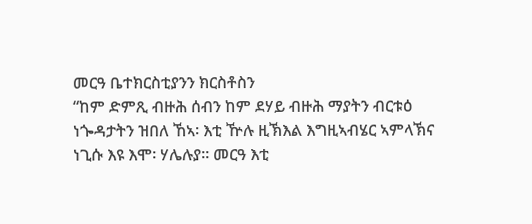መርዓ ቤተክርስቲያንን ክርስቶስን
“ከም ድምጺ ብዙሕ ሰብን ከም ደሃይ ብዙሕ ማያትን ብርቱዕ ነጐዳታትን ዝበለ ኸኣ፡ እቲ ዅሉ ዚኽእል እግዚኣብሄር ኣምላኽና ነጊሱ እዩ እሞ፡ ሃሌሉያ። መርዓ እቲ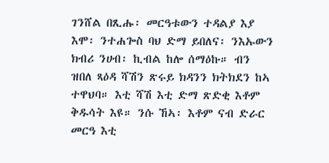ገንሸል በጺሑ፡ መርዓቱውን ተዳልያ እያ እሞ፡ ንተሐጐስ ባህ ድማ ይበለና፡ ንእኡውን ክብሪ ንሀብ፡ ኪብል ከሎ ሰማዕኩ። ብን ዝበለ ጻዕዳ ሻሽን ጽሩይ ክዳንን ክትክደን ከኣ ተዋህባ። እቲ ሻሽ እቲ ድማ ጽድቂ እቶም ቅዱሳት እዩ። ንሱ ኸኣ፡ እቶም ናብ ድራር መርዓ እቲ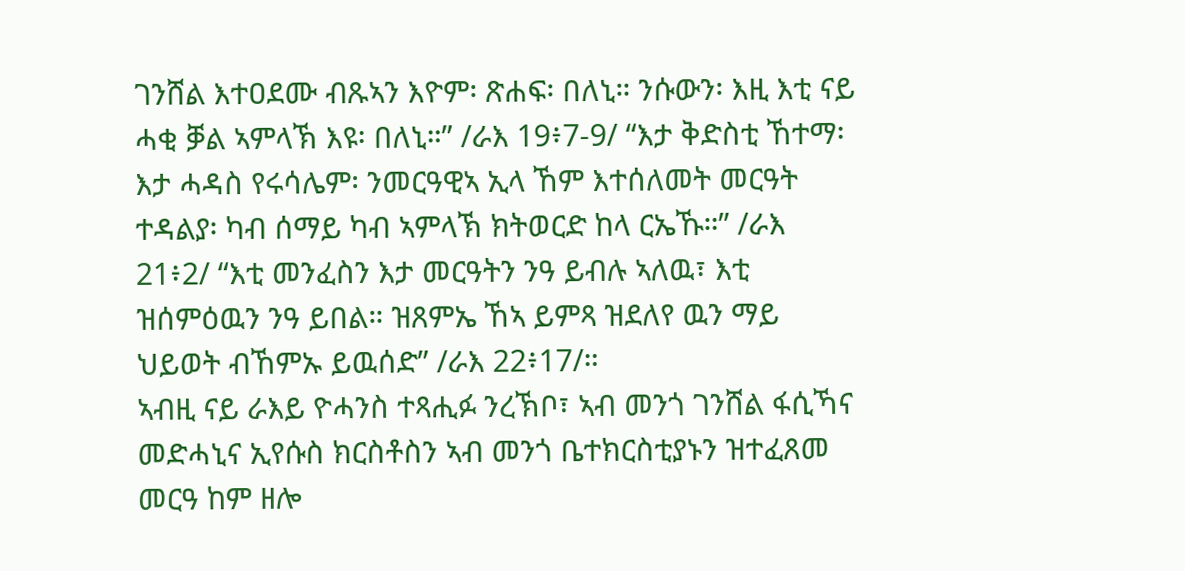ገንሸል እተዐደሙ ብጹኣን እዮም፡ ጽሐፍ፡ በለኒ። ንሱውን፡ እዚ እቲ ናይ ሓቂ ቓል ኣምላኽ እዩ፡ በለኒ።” /ራእ 19፥7-9/ “እታ ቅድስቲ ኸተማ፡ እታ ሓዳስ የሩሳሌም፡ ንመርዓዊኣ ኢላ ኸም እተሰለመት መርዓት ተዳልያ፡ ካብ ሰማይ ካብ ኣምላኽ ክትወርድ ከላ ርኤኹ።” /ራእ 21፥2/ “እቲ መንፈስን እታ መርዓትን ንዓ ይብሉ ኣለዉ፣ እቲ ዝሰምዕዉን ንዓ ይበል። ዝጸምኤ ኸኣ ይምጻ ዝደለየ ዉን ማይ ህይወት ብኸምኡ ይዉሰድ” /ራእ 22፥17/።
ኣብዚ ናይ ራእይ ዮሓንስ ተጻሒፉ ንረኽቦ፣ ኣብ መንጎ ገንሸል ፋሲኻና መድሓኒና ኢየሱስ ክርስቶስን ኣብ መንጎ ቤተክርስቲያኑን ዝተፈጸመ መርዓ ከም ዘሎ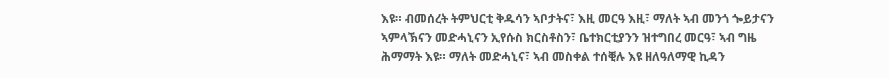እዩ። ብመሰረት ትምህርቲ ቅዱሳን ኣቦታትና፣ እዚ መርዓ እዚ፣ ማለት ኣብ መንጎ ጐይታናን ኣምላኽናን መድሓኒናን ኢየሱስ ክርስቶስን፣ ቤተክርቲያንን ዝተግበረ መርዓ፣ ኣብ ግዜ ሕማማት እዩ። ማለት መድሓኒና፣ ኣብ መስቀል ተሰቒሉ እዩ ዘለዓለማዊ ኪዳን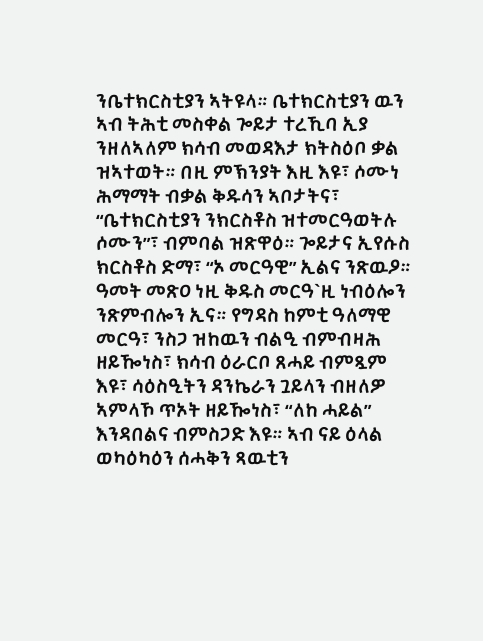ንቤተክርስቲያን ኣትዩላ። ቤተክርስቲያን ዉን ኣብ ትሕቲ መስቀል ጐይታ ተረኺባ ኢያ ንዘለኣለም ክሳብ መወዳእታ ክትስዕቦ ቃል ዝኣተወት። በዚ ምኽንያት እዚ እዩ፣ ሶሙነ ሕማማት ብቃል ቅዱሳን ኣቦታትና፣ “ቤተክርስቲያን ንክርስቶስ ዝተመርዓወትሉ ሶሙን”፣ ብምባል ዝጽዋዕ። ጐይታና ኢየሱስ ክርስቶስ ድማ፣ “ኦ መርዓዊ” ኢልና ንጽዉዖ።
ዓመት መጽዐ ነዚ ቅዱስ መርዓ`ዚ ነብዕሎን ንጽምብሎን ኢና። የግዳስ ከምቲ ዓለማዊ መርዓ፣ ንስጋ ዝከዉን ብልዒ ብምብዛሕ ዘይዀነስ፣ ክሳብ ዕራርቦ ጸሓይ ብምጿም እዩ፣ ሳዕስዒትን ዳንኬራን ጓይላን ብዘለዎ ኣምላኾ ጥኦት ዘይዀነስ፣ “ለከ ሓይል” እንዳበልና ብምስጋድ እዩ። ኣብ ናይ ዕላል ወካዕካዕን ሰሓቅን ጻዉቲን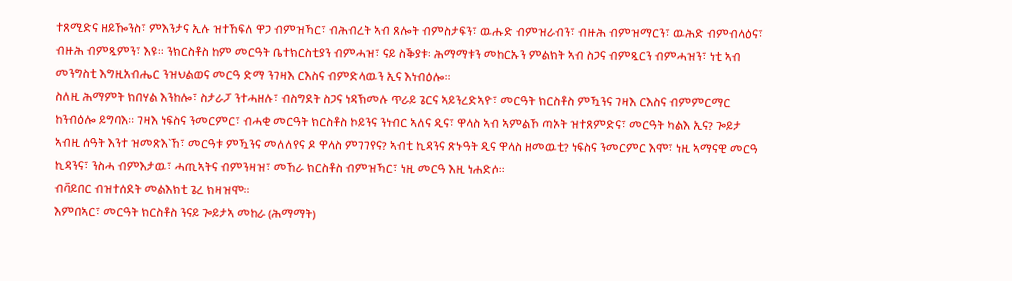ተጸሚድና ዘይዀንስ፣ ምእንታና ኢሉ ዝተኸፍለ ዋጋ ብምዝኻር፣ ብሕብረት ኣብ ጸሎት ብምስታፍን፣ ዉሑድ ብምዝራብን፣ ብዙሕ ብምዝማርን፣ ዉሕድ ብምብላዕና፣ ብዙሕ ብምጿምን፣ እዩ። ንክርስቶስ ከም መርዓት ቤተክርስቲያን ብምሓዝ፣ ናይ ስቕያቱ፡ ሕማማቱን መከርኡን ምልክት ኣብ ስጋና ብምጿርን ብምሓዝን፣ ነቲ ኣብ መንግስቲ እግዚአብሔር ንዝህልወና መርዓ ድማ ንገዛእ ርእስና ብምድላዉን ኢና እነብዕሎ።
ስለዚ ሕማምት ክበሃል እንከሎ፣ ስታራፓ ንተሓዘሉ፣ ብስግደት ስጋና ነዳኽመሉ ጥራይ ጌርና ኣይንረድኣዮ፣ መርዓት ክርስቶስ ምዃንና ገዛእ ርእስና ብምምርማር ከንብዕሎ ይግባእ። ገዛእ ነፍስና ንመርምር፣ ብሓቂ መርዓት ክርስቶስ ኮይንና ንነብር ኣለና ዲና፣ ዋላስ ኣብ ኣምልኾ ጣኦት ዝተጸምድና፣ መርዓት ካልእ ኢና? ጐይታ ኣብዚ ሰዓት እንተ ዝመጽእ`ኸ፣ መርዓቱ ምዃንና መለለየና ዶ ዋላስ ምገገየና? ኣብቲ ኪዳንና ጽኑዓት ዲና ዋላስ ዘመዉቲ? ነፍስና ንመርምር እሞ፣ ነዚ ኣማናዊ መርዓ ኪዳንና፣ ንስሓ ብምእታዉ፣ ሓጢኣትና ብምንዛዝ፣ መኸራ ክርስቶስ ብምዝኻር፣ ነዚ መርዓ እዚ ነሐድሶ።
ብቫይበር ብዝተሰደት መልእክቲ ጌረ ክዛዝሞ።
እምበኣር፣ መርዓት ክርስቶስ ንናይ ጐይታኣ መከራ (ሕማማት)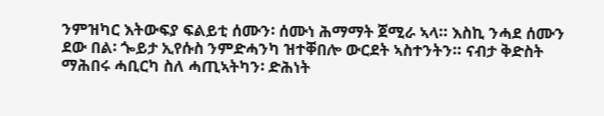ንምዝካር እትውፍያ ፍልይቲ ሰሙን፡ ሰሙነ ሕማማት ጀሚራ ኣላ። እስኪ ንሓደ ሰሙን ደው በል፡ ጐይታ ኢየሱስ ንምድሓንካ ዝተቐበሎ ውርደት ኣስተንትን። ናብታ ቅድስት ማሕበሩ ሓቢርካ ስለ ሓጢኣትካን፡ ድሕነት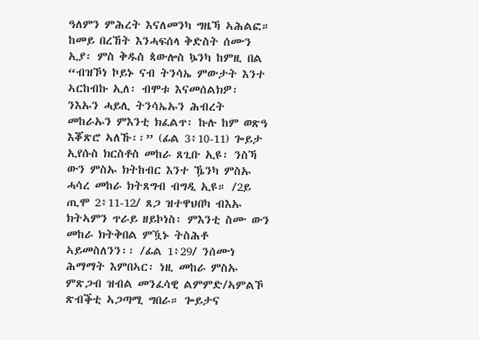ዓለምን ምሕረት እናለመንካ ግዜኻ ኣሕልፎ። ከመይ በረኸት እንሓፍሰላ ቅድስት ሰሙን ኢያ፡ ምስ ቅዱስ ጳውሎስ ኴንካ ከምዚ በል “ብዝኾነ ኮይኑ ናብ ትንሳኤ ምውታት እንተ ኣርከብኩ ኢለ፡ ብሞቱ እናመሰልክዎ፡ ንእኡን ሓይሊ ትንሳኤኡን ሕብረት መከራኡን ምእንቲ ክፈልጥ፡ ኩሉ ከም ወጽዓ እቖጽሮ ኣለኹ፡፡” (ፊል 3፥10-11) ጐይታ ኢየሱስ ክርስቶስ መከራ ጸጊቡ ኢዩ፡ ንስኻ ውን ምስኡ ክትከብር እንተ ዄንካ ምስኡ ሓሳረ መከራ ክትጸግብ ብግዲ ኢዩ። /2ይ ጢሞ 2፥11-12/ ጸጋ ዝተዋህበካ ብእኡ ክትኣምን ጥራይ ዘይኮነስ፡ ምእንቲ ስሙ ውን መከራ ክትቅበል ምዃኑ ትስሕቶ ኣይመስለንን፡፡ /ፊል 1፥29/ ንሰሙነ ሕማማት እምበኣር፡ ነዚ መከራ ምስኡ ምጽጋብ ዝብል መንፈሳዊ ልምምድ/ኣምልኾ ጽብቕቲ ኣጋጣሚ ግበራ። ጐይታና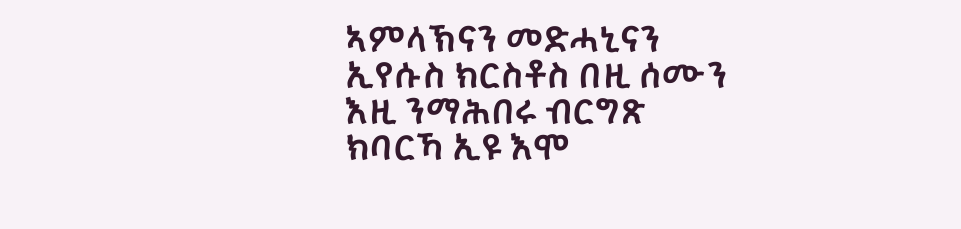ኣምላኽናን መድሓኒናን ኢየሱስ ክርስቶስ በዚ ሰሙን እዚ ንማሕበሩ ብርግጽ ክባርኻ ኢዩ እሞ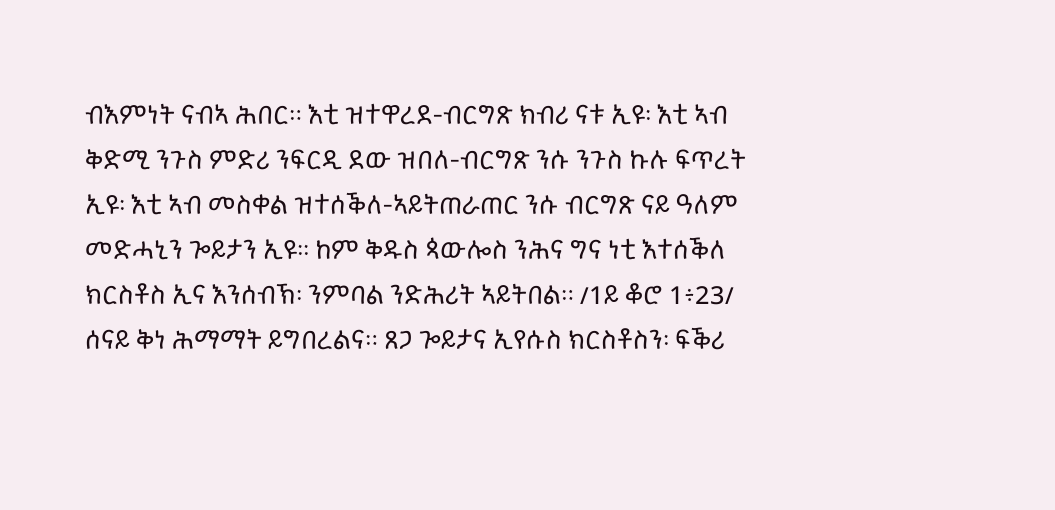ብእምነት ናብኣ ሕበር። እቲ ዝተዋረደ-ብርግጽ ክብሪ ናቱ ኢዩ፡ እቲ ኣብ ቅድሚ ንጉስ ምድሪ ንፍርዲ ደው ዝበለ-ብርግጽ ንሱ ንጉስ ኩሉ ፍጥረት ኢዩ፡ እቲ ኣብ መስቀል ዝተሰቕለ-ኣይትጠራጠር ንሱ ብርግጽ ናይ ዓለም መድሓኒን ጐይታን ኢዩ፡፡ ከም ቅዱስ ጳውሎስ ንሕና ግና ነቲ እተሰቕለ ክርስቶስ ኢና እንሰብኽ፡ ንምባል ንድሕሪት ኣይትበል። /1ይ ቆሮ 1፥23/
ሰናይ ቅነ ሕማማት ይግበረልና። ጸጋ ጐይታና ኢየሱስ ክርስቶስን፡ ፍቕሪ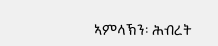ኣምላኽን፡ ሕብረት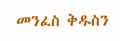መንፈስ ቅዱስን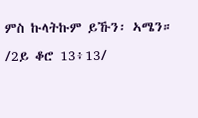ምስ ኩላትኩም ይኹን፡ ኣሜን። /2ይ ቆሮ 13፥13/